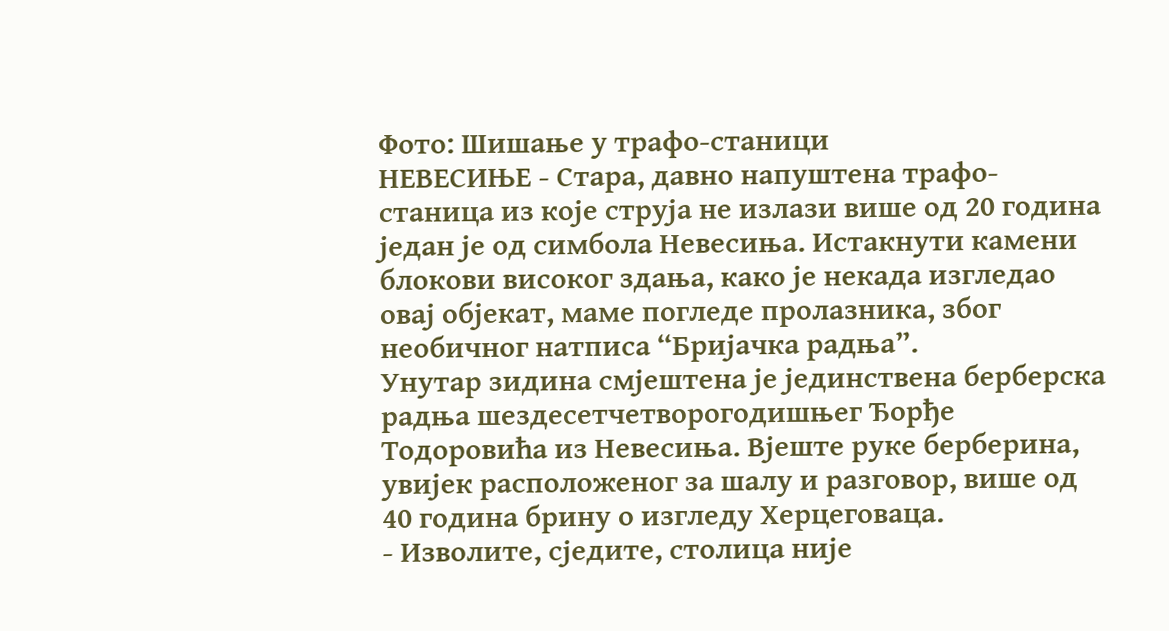Фото: Шишање у трафо-станици
НЕВЕСИЊЕ - Стара, давно напуштена трафо-станица из које струја не излази више од 20 година један је од симбола Невесиња. Истакнути камени блокови високог здања, како је некада изгледао овај објекат, маме погледе пролазника, због необичног натписа “Бријачка радња”.
Унутар зидина смјештена је јединствена берберска радња шездесетчетворогодишњег Ђорђе Тодоровића из Невесиња. Вјеште руке берберина, увијек расположеног за шалу и разговор, више од 40 година брину о изгледу Херцеговаца.
- Изволите, сједите, столица није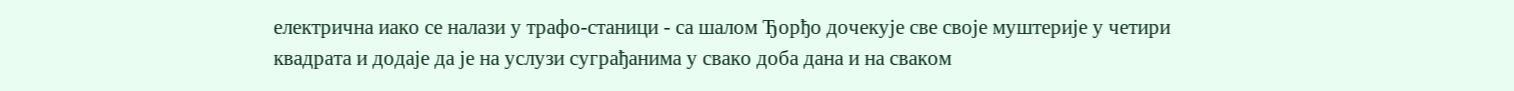електрична иако се налази у трафо-станици - са шалом Ђорђо дочекује све своје муштерије у четири квадрата и додаје да је на услузи суграђанима у свако доба дана и на сваком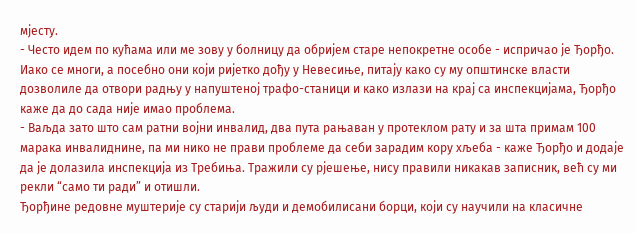мјесту.
- Често идем по кућама или ме зову у болницу да обријем старе непокретне особе - испричао је Ђорђо.
Иако се многи, а посебно они који ријетко дођу у Невесиње, питају како су му општинске власти дозволиле да отвори радњу у напуштеној трафо-станици и како излази на крај са инспекцијама, Ђорђо каже да до сада није имао проблема.
- Ваљда зато што сам ратни војни инвалид, два пута рањаван у протеклом рату и за шта примам 100 марака инвалиднине, па ми нико не прави проблеме да себи зарадим кору хљеба - каже Ђорђо и додаје да је долазила инспекција из Требиња. Тражили су рјешење, нису правили никакав записник, већ су ми рекли “само ти ради” и отишли.
Ђорђине редовне муштерије су старији људи и демобилисани борци, који су научили на класичне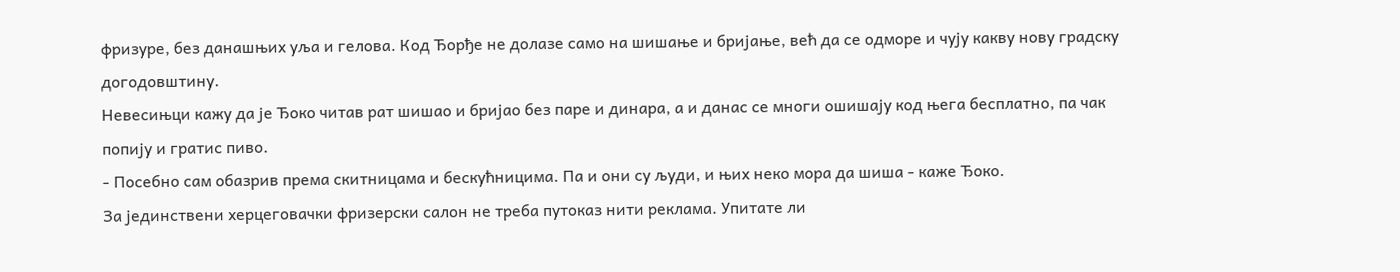фризуре, без данашњих уља и гелова. Код Ђорђе не долазе само на шишање и бријање, већ да се одморе и чују какву нову градску догодовштину.
Невесињци кажу да је Ђоко читав рат шишао и бријао без паре и динара, а и данас се многи ошишају код њега бесплатно, па чак попију и гратис пиво.
- Посебно сам обазрив према скитницама и бескућницима. Па и они су људи, и њих неко мора да шиша - каже Ђоко.
За јединствени херцеговачки фризерски салон не треба путоказ нити реклама. Упитате ли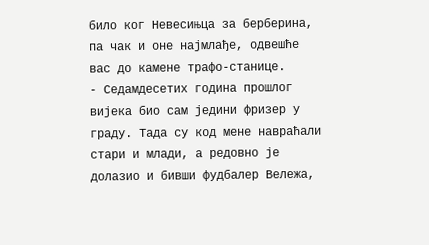било ког Невесињца за берберина, па чак и оне најмлађе, одвешће вас до камене трафо-станице.
- Седамдесетих година прошлог вијека био сам једини фризер у граду. Тада су код мене навраћали стари и млади, а редовно је долазио и бивши фудбалер Вележа,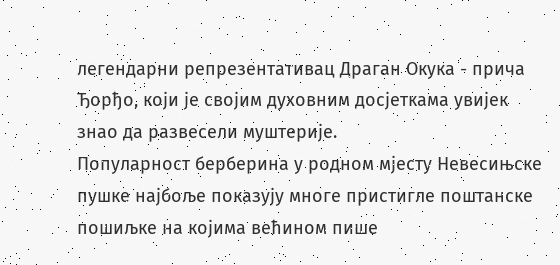легендарни репрезентативац Драган Окука - прича Ђорђо, који је својим духовним досјеткама увијек знао да развесели муштерије.
Популарност берберина у родном мјесту Невесињске пушке најбоље показују многе пристигле поштанске пошиљке на којима већином пише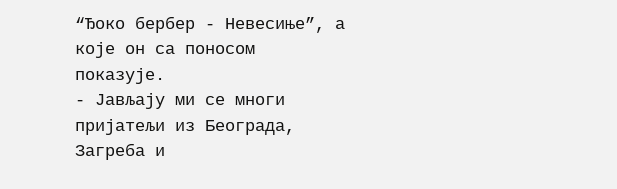“Ђоко бербер - Невесиње”, а које он са поносом показује.
- Јављају ми се многи пријатељи из Београда, Загреба и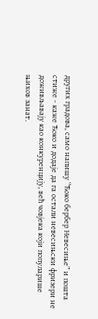других градова, само напишу “Ђоко бербер Невесиње” и пошта стиже - каже Ђоко и додаје да га остали невесињски фризери не доживљавају као конкуренцију, већ човјека који популарише њихов занат.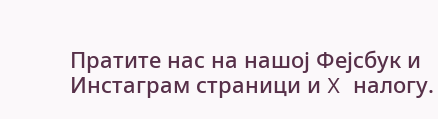Пратите нас на нашој Фејсбук и Инстаграм страници и X налогу.